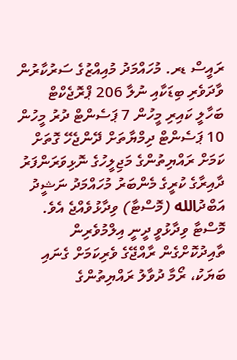ރައީސް ޑރ. މުހައްމަދު މުއިއްޒުގެ ސަރުކާރުން ވާދަވެރި ބިޑަކާއި ނުލާ 206 ޕްރޮޖެކްޓް ބަހާލީ ކައިރި މީހުން 7 ޕަސެންޓް ދުރު މީހުން 10 ޕަސެންޓް ދިމްޔާތަށް ދޭންޖެހޭ ގޮތަށް ކަމަށް ރައްޔިތުންގެ މަޖިލީހުގެ ނޮޅިވަރަންފަރު ދާއިރާގެ ކުރީގެ މެންބަރު މުހައްމަދު ނަޝީދު އަބްދުالله (މޮސްޓާ) ވިދާޅުވެއްޖެ އެވެ.
މޮސްޓާ ވިދާޅުވީ ދީނީ އިލްމުވެރިން ތާއިދުކޮށްގެން ރާއްޖޭގެ ވެރިކަމަށް ގެނައި ބަޔަކު، ރޯމާ ދުވާލު ރައްޔިތުންގެ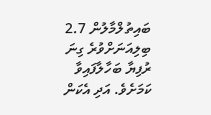ބައިތުލްމާލުން 2.7 ބިލިއަނަށްވުރެ ގިނަ ރުފިޔާ ބަހާލާފައިވާ ކަމަށެވެ. އަދި އެކަން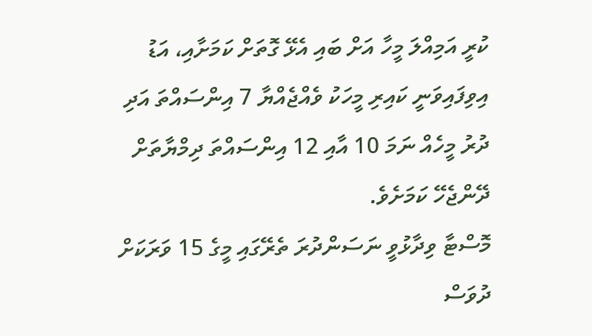ކުރީ އަމިއްލަ މީހާ އަށް ބައި އެޅޭ ގޮތަށް ކަމަށާއި، އަޑު އިވިފައިވަނީ ކައިރި މީހަކު ވެއްޖެއްޔާ 7 އިންސައްތަ އަދި ދުރު މީހެއް ނަމަ 10 އާއި 12 އިންސައްތަ ދިމްޔާތަށް ދޭންޖެހޭ ކަމަށެވެ.
މޮސްޓާ ވިދާޅުވީ ނަސަންދުރަ ތެރޭގައި މީގެ 15 ވަރަކަށް ދުވަސް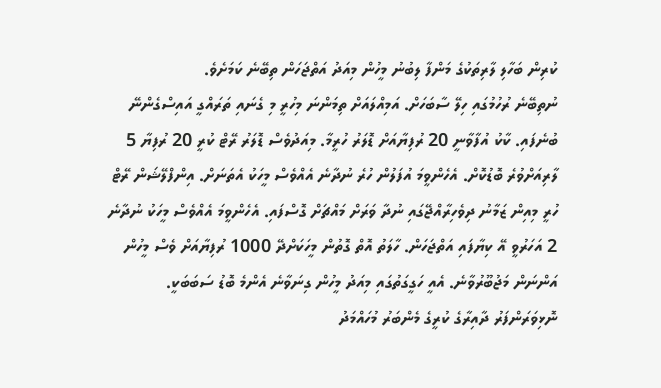ކުރިން ބަހާލި ލާރިތަކުގެ މަންފާ ލިބުނު މީހުން މިއަދު އަތްޖަހަން ތިބޭނެ ކަމަށެވެ.
ނުތިބޭނެ ރުހުމުގައި ހިލޭ ސާބަހަށް. އަމިއްލައަށް ތިމަންނަ މިހުރީ މި ގެނައި ތަރައްގީ އައިސްގެންނޭ ބުނެފައި. ކާކު އުފާވާނީ 20 ރުފިޔާއަށް ޑޮލަރު ހުރީމާ. މިއަދުވެސް ޑޮލަރު ރޭޓް ކުރީ 20 ރުފިޔާ 5 ލާރިއަށްވުރެ ބޮޑުކޮށް. އެހެންވީމަ އުފަލުން ހުރެ ނުދާނެ އެއްވެސް މީހަކު އެތަނަށް. އިންފްލޭޝަން ރޭޓް ހުރީ މިއިން ޒަމާނު ދިވެހިރާއްޖޭގައި ނުދާ ވަރަށް މައްޗަށް ގޮސްފައި. އެހެންވީމަ އެއްވެސް މީހަކު ނުދާނެ 2 އަހަރުވީ އޭ ކިޔާފައި އަތްޖަހަން. ހާލަތު އޮތް ގޮތުން މީހަކަށްދޭ 1000 ރުފިޔާއަށް ވެސް މީހުން އަންނަން މަޖުބޫރުވާނެ. އެއީ ހަގީގަތުގައި މިއަދު މީހުން ގިނަވާނެ އެންމެ ބޮޑު ސަބަބަކީ.
ނޮޅިވަރަންފަރު ދާއިރާގެ ކުރީގެ މެންބަރު މުހައްމަދު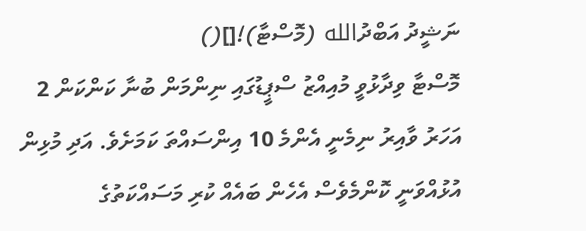ނަޝީދު އަބްދުالله (މޮސްޓާ)![]()
މޮސްޓާ ވިދާޅުވީ މުއިއްޒު ސްޕީޑުގައި ނިންމަން ބުނާ ކަންކަން 2 އަހަރު ވާއިރު ނިމެނީ އެންމެ 10 އިންސައްތަ ކަމަށެވެ. އަދި މުޅިން އުޅުއްވަނީ ކޮންމެވެސް އެހެން ބައެއް ކުރި މަސައްކަތުގެ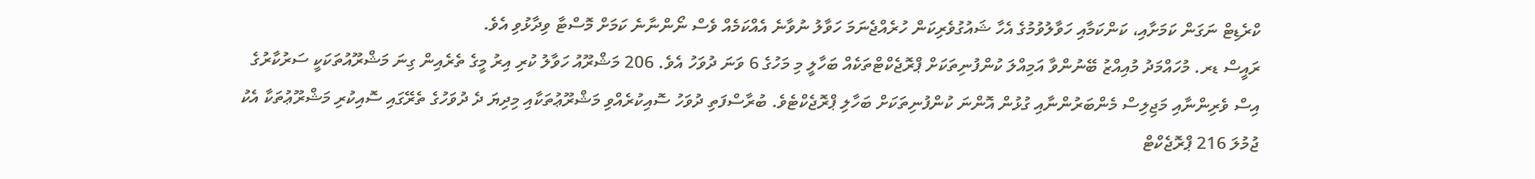ކްރެޑިޓް ނަގަން ކަމަށާއި، ކަންކަމާއި ހަވާލުވުމުގެ އެހާ ޝައުގުވެރިކަން ހުރެއްޖެނަމަ ހަވާލު ނުވާނެ އެއްކަމެއް ވެސް ނޯންނާނެ ކަމަށް މޮސްޓާ ވިދާޅުވި އެވެ.
ރައީސް ޑރ. މުހައްމަދު މުއިއްޒު ބޭނުންވާ އަމިއްލަ ކުންފުނިތަކަށް ޕްރޮޖެކްޓްތަކެއް ބަހާލީ މި މަހުގެ 6 ވަނަ ދުވަހު އެވެ. 206 މަޝްރޫއު ހަވާލު ކުރި އިރު މީގެ ތެރެއިން ގިނަ މަޝްރޫއުތަކަކީ ސަރުކާރުގެ އިސް ވެރިންނާއި މަޖިލިސް މެންބަރުންނާއި ގުޅުން އޮންނަ ކުންފުނިތަކަށް ބަހާލި ޕްރޮޖެކްޓެވެ. ބުރާސްފަތި ދުވަހު ސޮއިކުރެއްވި މަޝްރޫޢުތަކާއި މިދިޔަ ދެ ދުވަހުގެ ތެރޭގައި ސޮއިކުރި މަޝްރޫޢުތަކާ އެކު ޖުމުލަ 216 ޕްރޮޖެކްޓް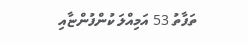ތަފާތު 53 އަމިއްލަ ކުންފުންޏާއި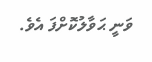ވަނީ ޙަވާލުކޮށްފަ އެވެ.